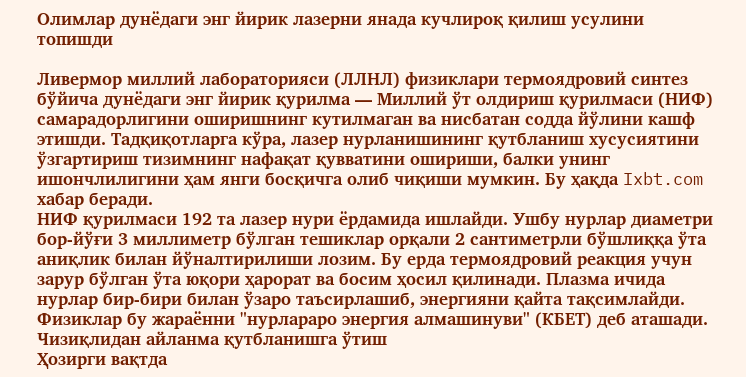Олимлар дунёдаги энг йирик лазерни янада кучлироқ қилиш усулини топишди

Ливермор миллий лабораторияси (ЛЛНЛ) физиклари термоядровий синтез бўйича дунёдаги энг йирик қурилма — Миллий ўт олдириш қурилмаси (НИФ) самарадорлигини оширишнинг кутилмаган ва нисбатан содда йўлини кашф этишди. Тадқиқотларга кўра, лазер нурланишининг қутбланиш хусусиятини ўзгартириш тизимнинг нафақат қувватини ошириши, балки унинг ишончлилигини ҳам янги босқичга олиб чиқиши мумкин. Бу ҳақда Ixbt.com хабар беради.
НИФ қурилмаси 192 та лазер нури ёрдамида ишлайди. Ушбу нурлар диаметри бор-йўғи 3 миллиметр бўлган тешиклар орқали 2 сантиметрли бўшлиққа ўта аниқлик билан йўналтирилиши лозим. Бу ерда термоядровий реакция учун зарур бўлган ўта юқори ҳарорат ва босим ҳосил қилинади. Плазма ичида нурлар бир-бири билан ўзаро таъсирлашиб, энергияни қайта тақсимлайди. Физиклар бу жараённи "нурлараро энергия алмашинуви" (КБEТ) деб аташади.
Чизиқлидан айланма қутбланишга ўтиш
Ҳозирги вақтда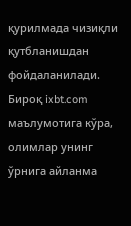қурилмада чизиқли қутбланишдан фойдаланилади. Бироқ ixbt.com маълумотига кўра, олимлар унинг ўрнига айланма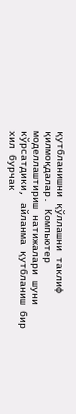қутбланишни қўллашни таклиф қилмоқдалар. Компьютер моделлаштириш натижалари шуни кўрсатдики, айланма қутбланиш бир хил бурчак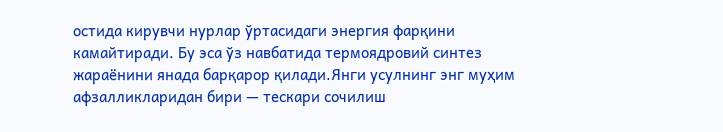остида кирувчи нурлар ўртасидаги энергия фарқини камайтиради. Бу эса ўз навбатида термоядровий синтез жараёнини янада барқарор қилади.Янги усулнинг энг муҳим афзалликларидан бири — тескари сочилиш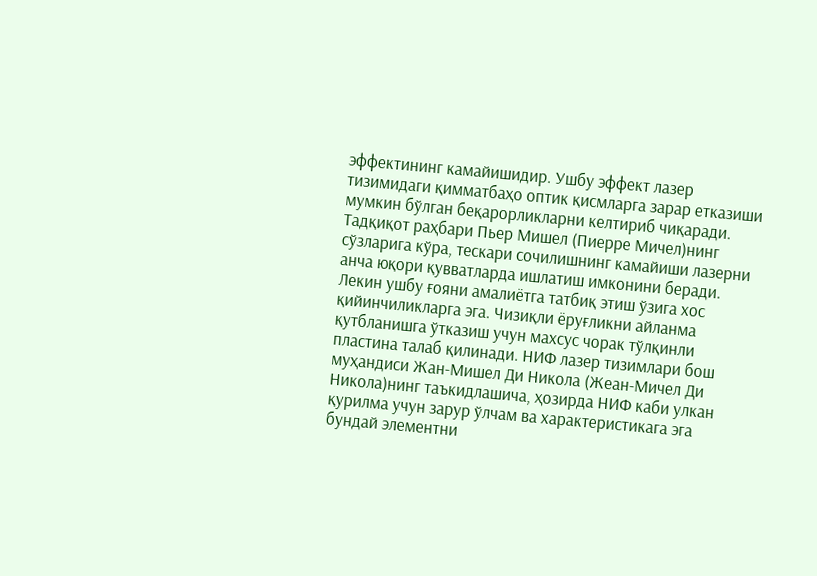эффектининг камайишидир. Ушбу эффект лазер тизимидаги қимматбаҳо оптик қисмларга зарар етказиши мумкин бўлган беқарорликларни келтириб чиқаради. Тадқиқот раҳбари Пьер Мишел (Пиерре Мичел)нинг сўзларига кўра, тескари сочилишнинг камайиши лазерни анча юқори қувватларда ишлатиш имконини беради.
Лекин ушбу ғояни амалиётга татбиқ этиш ўзига хос қийинчиликларга эга. Чизиқли ёруғликни айланма қутбланишга ўтказиш учун махсус чорак тўлқинли пластина талаб қилинади. НИФ лазер тизимлари бош муҳандиси Жан-Мишел Ди Никола (Жеан-Мичел Ди Никола)нинг таъкидлашича, ҳозирда НИФ каби улкан қурилма учун зарур ўлчам ва характеристикага эга бундай элементни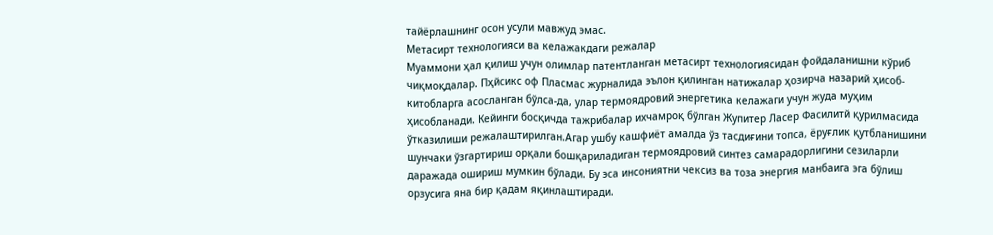тайёрлашнинг осон усули мавжуд эмас.
Метасирт технологияси ва келажакдаги режалар
Муаммони ҳал қилиш учун олимлар патентланган метасирт технологиясидан фойдаланишни кўриб чиқмоқдалар. Пҳйсикс оф Пласмас журналида эълон қилинган натижалар ҳозирча назарий ҳисоб-китобларга асосланган бўлса-да, улар термоядровий энергетика келажаги учун жуда муҳим ҳисобланади. Кейинги босқичда тажрибалар ихчамроқ бўлган Жупитер Ласер Фасилитй қурилмасида ўтказилиши режалаштирилган.Агар ушбу кашфиёт амалда ўз тасдиғини топса, ёруғлик қутбланишини шунчаки ўзгартириш орқали бошқариладиган термоядровий синтез самарадорлигини сезиларли даражада ошириш мумкин бўлади. Бу эса инсониятни чексиз ва тоза энергия манбаига эга бўлиш орзусига яна бир қадам яқинлаштиради.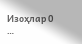Изоҳлар 0
…